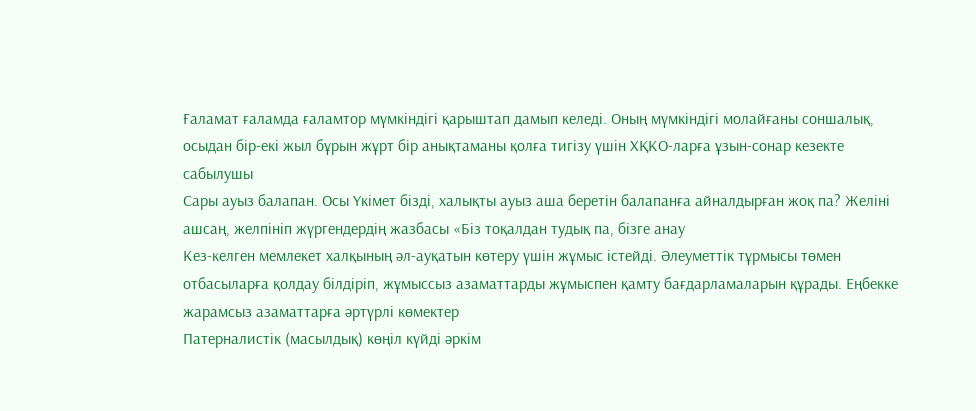Ғаламат ғаламда ғаламтор мүмкіндігі қарыштап дамып келеді. Оның мүмкіндігі молайғаны соншалық, осыдан бір-екі жыл бұрын жұрт бір анықтаманы қолға тигізу үшін ХҚКО-ларға ұзын-сонар кезекте сабылушы
Сары ауыз балапан. Осы Үкімет бізді, халықты ауыз аша беретін балапанға айналдырған жоқ па? Желіні ашсаң, желпініп жүргендердің жазбасы «Біз тоқалдан тудық па, бізге анау
Кез-келген мемлекет халқының әл-ауқатын көтеру үшін жұмыс істейді. Әлеуметтік тұрмысы төмен отбасыларға қолдау білдіріп, жұмыссыз азаматтарды жұмыспен қамту бағдарламаларын құрады. Еңбекке жарамсыз азаматтарға әртүрлі көмектер
Патерналистік (масылдық) көңіл күйді әркім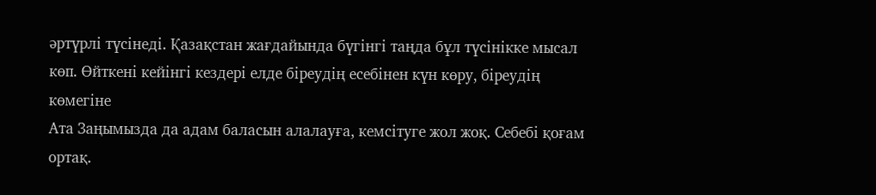әртүрлі түсінеді. Қазақстан жағдайында бүгінгі таңда бұл түсінікке мысал көп. Өйткені кейінгі кездері елде біреудің есебінен күн көру, біреудің көмегіне
Ата Заңымызда да адам баласын алалауға, кемсітуге жол жоқ. Себебі қоғам ортақ.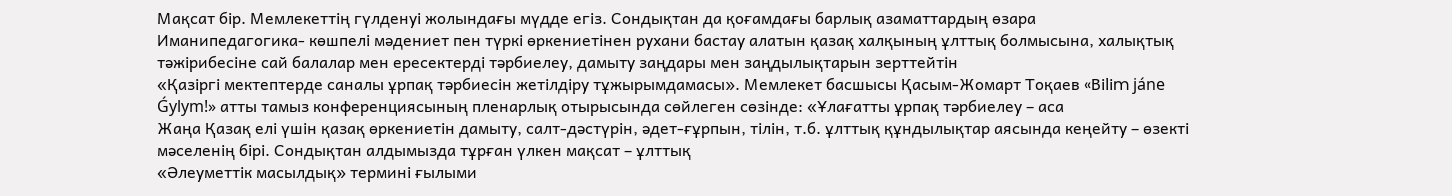Мақсат бір. Мемлекеттің гүлденуі жолындағы мүдде егіз. Сондықтан да қоғамдағы барлық азаматтардың өзара
Иманипедагогика- көшпелі мəдениет пен түркі өркениетінен рухани бастау алатын қазақ халқының ұлттық болмысына, халықтық тəжірибесіне сай балалар мен ересектерді тəрбиелеу, дамыту заңдары мен заңдылықтарын зерттейтін
«Қазіргі мектептерде саналы ұрпақ тәрбиесін жетілдіру тұжырымдамасы». Мемлекет басшысы Қасым-Жомарт Тоқаев «Bіlіm jáne Ǵylym!» атты тамыз конференциясының пленарлық отырысында сөйлеген сөзінде: «Ұлағатты ұрпақ тәрбиелеу – аса
Жаңа Қазақ елі үшін қазақ өркениетін дамыту, салт-дәстүрін, әдет-ғұрпын, тілін, т.б. ұлттық құндылықтар аясында кеңейту – өзекті мәселенің бірі. Сондықтан алдымызда тұрған үлкен мақсат – ұлттық
«Әлеуметтік масылдық» термині ғылыми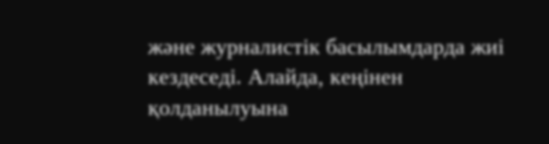және журналистік басылымдарда жиі кездеседі. Алайда, кеңінен қолданылуына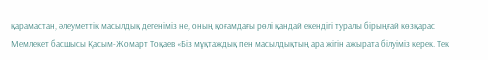қарамастан, әлеуметтік масылдық дегеніміз не, оның қоғамдағы рөлі қандай екендігі туралы бірыңғай көзқарас
Мемлекет басшысы Қасым-Жомарт Тоқаев «Біз мұқтаждық пен масылдықтың ара жігін ажырата білуіміз керек. Тек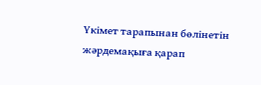Үкімет тарапынан бөлінетін жәрдемақыға қарап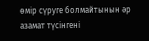өмір сүруге болмайтынын әр азамат түсінгені